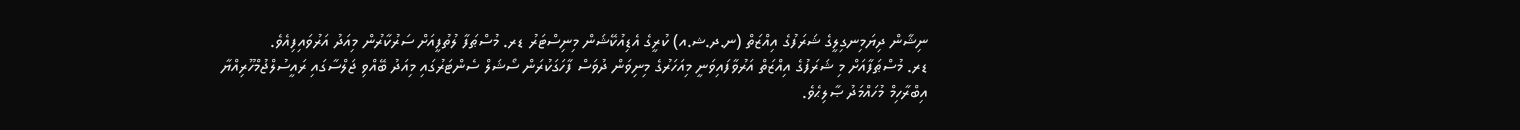ނިޝާން ދިޔަމިނގިލީގެ ޝަރަފުގެ އިއްޒަތް (ނ.ދ.ޝ.އ) ކުރީގެ އެޑިއުކޭޝަން މިނިސްޓަރު ޑރ. މުސްޠަފާ ލުތުފީއަށް ސަރުކާރުން މިއަދު އަރުވައިފިއެވެ.
ޑރ. މުސްޠަފާއަށް މި ޝަރަފުގެ އިއްޒަތް އަރުވާފައިވަނީ މިއަހަރުގެ މިނިވަން ދުވަސް ފާހަގަކުރަން ސޯޝަލް ސެންޓަރުގައި މިއަދު ބޭއްވި ޖަލްސާގައި ރައީސުލްޖުމްހޫރިއްޔާ އިބްރާހިމް މުހައްމަދު ޞާލިޙެވެ.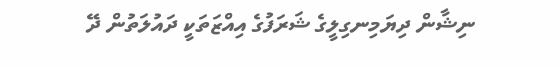ނިޝާން ދިޔަމިނގިލީގެ ޝަރަފުގެ އިއްޒަތަކީ ދައުލަތުން ދޭ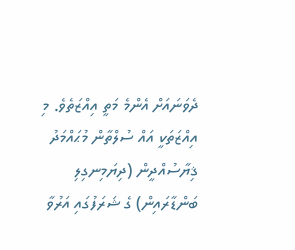ދެވަނައަށް އެންމެ މަތީ އިއްޒަތެވެ. މި އިއްޒަތަކީ އައް ސުލްތާން މުޙައްމަދު ޤިޔާސުއްދީން (ދިޔަމިނގިލި ބަންޑާރައިން) ގެ ޝަރަފުގައި އަރުވާ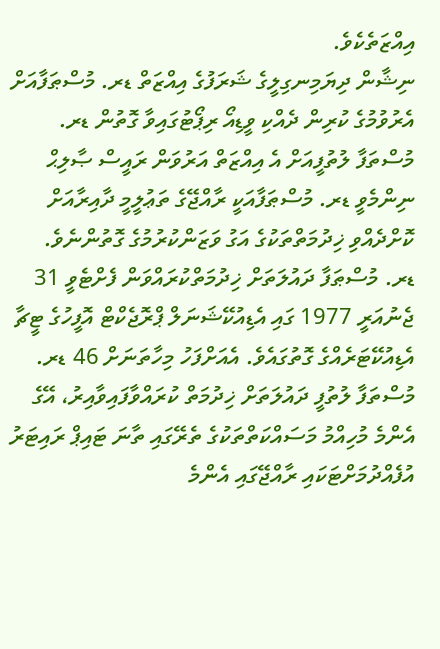އިއްޒަތެކެވެ.
ނިޝާން ދިޔަމިނގިލީގެ ޝަރަފުގެ އިއްޒަތް ޑރ. މުސްޠަފާއަށް އެރުވުމުގެ ކުރިން ދެއްކި ވީޑިއޯ ރިޕޯޓުގައިވާ ގޮތުން ޑރ. މުސްތަފާ ލުތުފީއަށް އެ އިއްޒަތް އަރުވަން ރައީސް ޞާލިޙް ނިންމެވީ ޑރ. މުސްޠަފާއަކީ ރާއްޖޭގެ ތަޢުލީމީ ދާއިރާއަށް ކޮށްދެއްވި ޚިދުމަތްތަކުގެ އަގު ވަޒަންކުރުމުގެ ގޮތުންނެވެ.
ޑރ. މުސްޠަފާ ދައުލަތަށް ޚިދުމަތްކުރައްވަން ފެށްޓެވީ 31 ޖެނުއަރީ 1977 ގައި އެޑިއުކޭޝަނަލް ޕްރޮޖެކްޓް އޮފީހުގެ ޓީޗާ އެޑިއުކޭޓަރެއްގެ ގޮތުގައެވެ. އެއަށްފަހު މިހާތަނަށް 46 ޑރ. މުސްތަފާ ލުތުފީ ދައުލަތަށް ޚިދުމަތް ކުރައްވާފައިވާއިރު، އޭގެ އެންމެ މުހިއްމު މަސައްކަތްތަކުގެ ތެރޭގައި ތާނަ ޓައިޕް ރައިޓަރު އުފެއްދުމަށްޓަކައި ރާއްޖޭގައި އެންމެ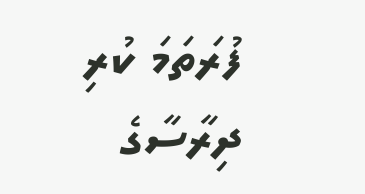ފުރަތަމަ ކުރި ދިރާސާގެ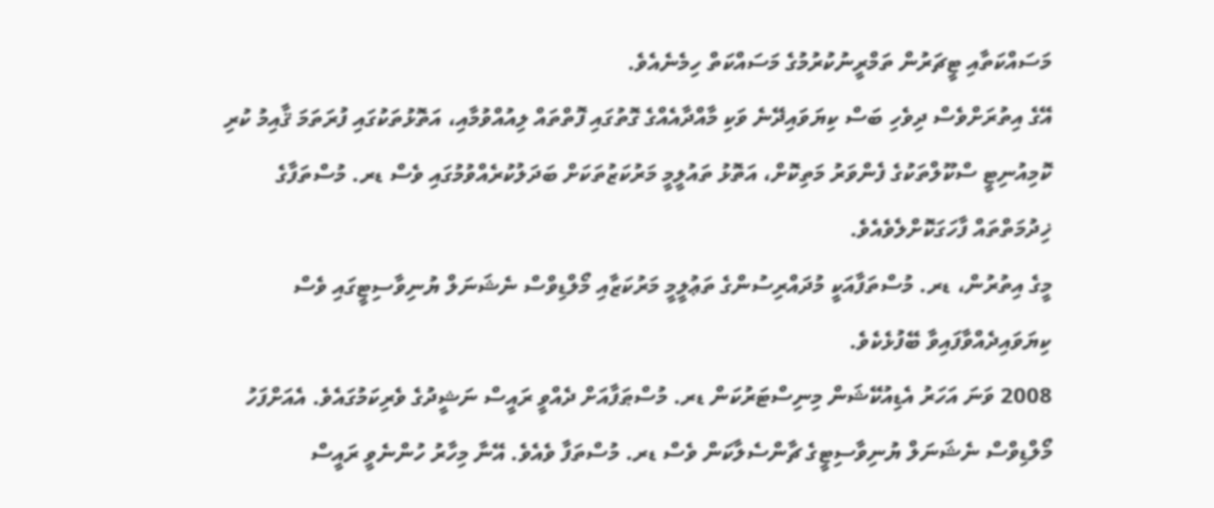މަސައްކަތާއި ޓީޗަރުން ތަމްރީނުކުރުމުގެ މަސައްކަތް ހިމެނެއެވެ.
އޭގެ އިތުރަށްވެސް ދިވެހި ބަސް ކިޔަވައިދޭނެ ވަކި މާއްދާއެއްގެ ގޮތުގައި ފޮތްތައް ލިއުއްވުމާއި، އަތޮޅުތަކުގައި ފުރަތަމަ ޤާއިމު ކުރި ކޮމިއުނިޓީ ސްކޫލްތަކުގެ ފެންވަރު މަތިކޮށް، އަތޮޅު ތައުލީމީ މަރުކަޒުތަކަށް ބަދަލުކުރެއްވުމުގައި ވެސް ޑރ. މުސްތަފާގެ ޚިދުމަތްތައް ފާހަގަކޮށްލެވެއެވެ.
މީގެ އިތުރުން، ޑރ. މުސްތަފާއަކީ މުދައްރިސުންގެ ތަޢުލީމީ މަރުކަޒާއި މޯލްޑިވްސް ނެޝަނަލް ޔުނިވާސިޓީގައި ވެސް ކިޔަވައިދެއްވާފައިވާ ބޭފުޅެކެވެ.
2008 ވަނަ އަހަރު އެޑިއުކޭޝަން މިނިސްޓަރުކަން ޑރ. މުސްޠަފާއަށް ދެއްވީ ރައީސް ނަޝީދުގެ ވެރިކަމުގައެވެ. އެއަށްފަހު މޯލްޑިވްސް ނެޝަނަލް ޔުނިވާސިޓީގެ ޗާންސެލާކަން ވެސް ޑރ. މުސްތަފާ ވެއެވެ. އޭނާ މިހާރު ހުންނެވީ ރައީސް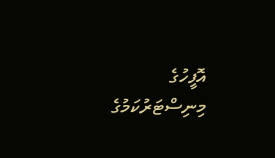އޮފީހުގެ މިނިސްޓަރުކަމުގެ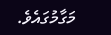މަގާމުގައެވެ.